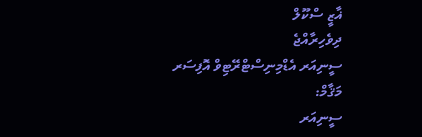ޣާޒީ ސްކޫލް
ދިވެހިރާއްޖެ
ސީނިއަރ އެޑްމިނިސްޓްރޭޓިވް އޮފިސަރ
މަޤާމް:
ސީނިއަރ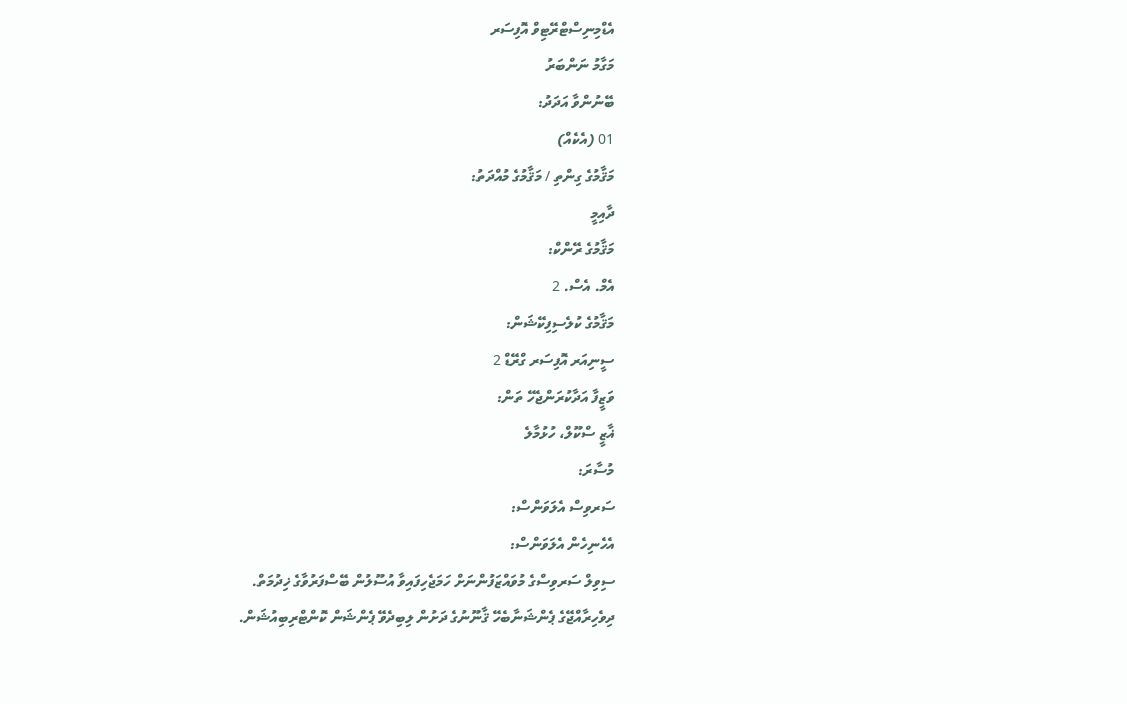އެޑްމިނިސްޓްރޭޓިވް އޮފިސަރ
މަގާމު ނަންބަރު
ބޭނުންވާ އަދަދު:
01 (އެކެއް)
މަޤާމުގެ ގިންތި / މަޤާމުގެ މުއްދަތު:
ދާއިމީ
މަޤާމުގެ ރޭންކް:
އެމް. އެސް. 2
މަޤާމުގެ ކުލެސިފިކޭޝަން:
ސީނިއަރ އޮފިސަރ ގްރޭޑް 2
ވަޒީފާ އަދާކުރަންޖެހޭ ތަން:
ޣާޒީ ސްކޫލް، ހުޅުމާލެ
މުސާރަ:
ސަރވިސް އެލަވަންސް:
އެހެނިހެން އެލަވަންސް:
ސިވިލް ސަރވިސްގެ މުވައްޒަފުންނަށް ހަމަޖެހިފައިވާ އުސޫލުން ބޭސްފަރުވާގެ ޚިދުމަތް.
ދިވެހިރާއްޖޭގެ ޕެންޝަނާބެހޭ ޤާނޫނުގެ ދަށުން ލިބިދެވޭ ޕެންޝަން ކޮންޓްރިބިއުޝަން.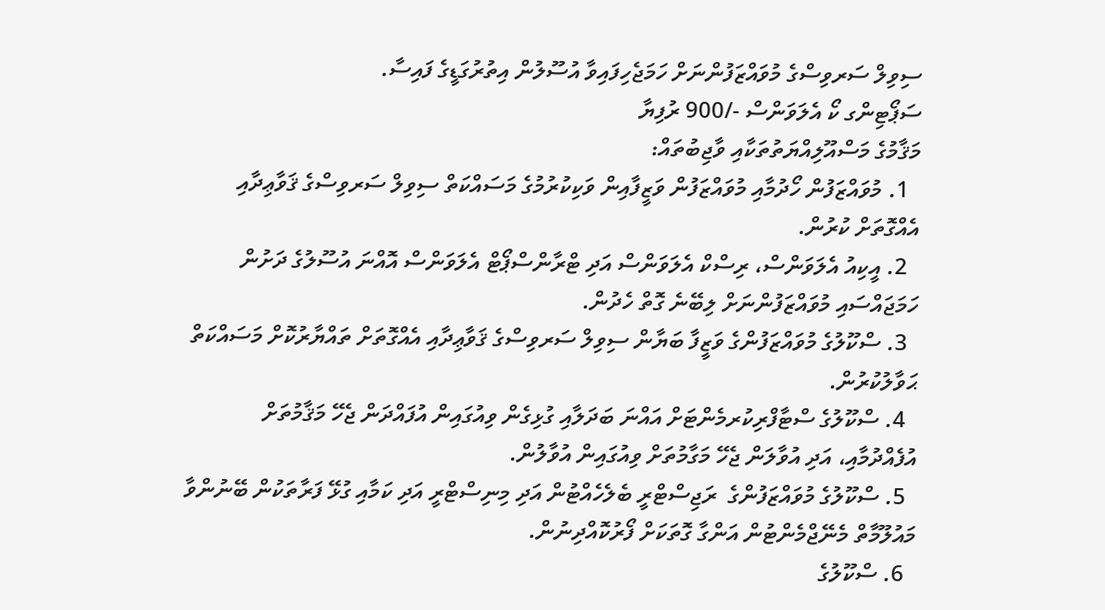ސިވިލް ސަރވިސްގެ މުވައްޒަފުންނަށް ހަމަޖެހިފައިވާ އުސޫލުން އިތުރުގަޑީގެ ފައިސާ.
ސަޕޯޓިންގ ކޯ އެލަވަންސް -/900 ރުފިޔާ
މަޤާމުގެ މަސްއޫލިއްޔަތުތަކާއި ވާޖިބުތައް:
  1. މުވައްޒަފުން ހޯދުމާއި މުވައްޒަފުން ވަޒީފާއިން ވަކިކުރުމުގެ މަސައްކަތް ސިވިލް ސަރވިސްގެ ޤަވާޢިދާއި އެއްގޮތަށް ކުރުން.
  2. އީކިއު އެލަވަންސް، ރިސްކް އެލަވަންސް އަދި ޓްރާންސްޕޯޓް އެލަވަންސް އޮއްނަ އުސޫލުގެ ދަށުން ހަމަޖައްސައި މުވައްޒަފުންނަށް ލިބޭނެ ގޮތް ހެދުން.
  3. ސްކޫލުގެ މުވައްޒަފުންގެ ވަޒީފާ ބަޔާން ސިވިލް ސަރވިސްގެ ޤަވާޢިދާއި އެއްގޮތަށް ތައްޔާރުކޮށް މަސައްކަތް ޙަވާލުކުރުން.
  4. ސްކޫލުގެ ސްޓާފްރިކުރމެންޓަށް އައްނަ ބަދަލާއި ގުޅިގެން ވިއުގައިން އުފައްދަން ޖެހޭ މަޤާމުތަށް އުފެއްދުމާއި، އަދި އުވާލަން ޖެހޭ މަގާމުތަށް ވިއުގައިން އުވާލުން.
  5. ސްކޫލުގެ މުވައްޒަފުންގެ  ރަޖިސްޓްރީ ބެލެހެއްޓުން އަދި މިނިސްޓްރީ އަދި ކަމާއި ގުޅޭ ފަރާތަކުން ބޭނުންވާ މައުލޫމާތް މެނޭޖްމެންޓުން އަންގާ ގޮތަކަށް ފޯރުކޮއްދިނުން.
  6. ސްކޫލުގެ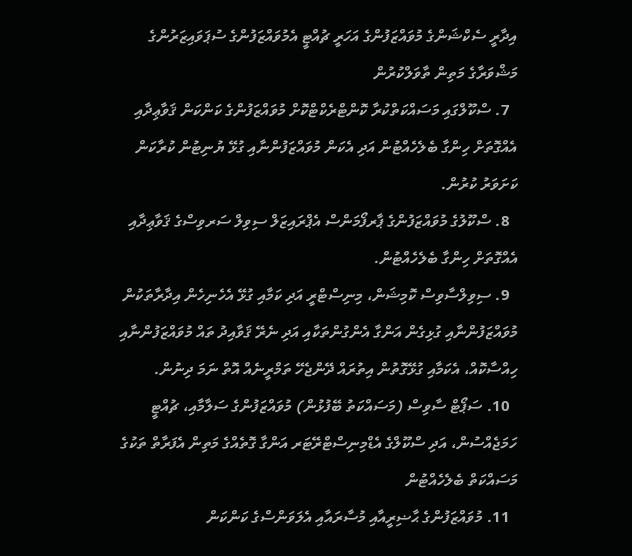އިދާރީ ސެކްޝަންގެ މުވައްޒަފުންގެ އަހަރީ ޗުއްޓީ އެމުވައްޒަފުންގެ ސުޕަވައިޒަރުންގެ މަޝްވަރާގެ މަތިން ތާވަލްކުރުން
  7. ސްކޫލްގައި މަސައްކަތްކުރާ ކޮންޓްރެކްޓްކޮށް މުވައްޒަފުންގެ ކަންކަން ޤަވާޢިދާއި  އެއްގޮތަށް ހިންގާ ބެލެހެއްޓުން އަދި އެކަން މުވައްޒަފުންނާއި ގުޅޭ ޔުނިޓުން ކުރާކަން ކަށަވަރު ކުރުން.
  8. ސްކޫލުގެ މުވައްޒަފުންގެ ޕާރފޯމަންސް އެޕްރައިޒަލް ސިވިލް ސަރވިސްގެ ޤަވާޢިދާއި އެއްގޮތަށް ހިންގާ ބެލެހެއްޓުން.
  9. ސިވިލްސާވިސް ކޮމިޝަން، މިނިސްޓްރީ އަދި ކަމާއި ގުޅޭ އެހެނިހެން އިދާރާތަކުން މުވައްޒަފުންނާއި ގުޅިގެން އަންގާ އެންގުންތަކާއި އަދި ނެރޭ ޤަވާއިދު ތައް މުވައްޒަފުންނާއި ހިއްސާކޮއް، އެކަމާއި ގުޅޭގޮތުން އިތުރައް ދޭންޖެހޭ ތަމްރީނެއް އޮތް ނަމަ ދިނުން.
  10. ސަޕޯޓް ސާވިސް (މަސައްކަތު ބޭފުޅުން) މުވައްޒަފުންގެ ސަލާމާއި، ޗުއްޓީ ހަމަޖެއްސުން، އަދި ސްކޫލްގެ އެޑްމިނިސްޓްރޭޓަރ އަންގާ ގޮތެއްގެ މަތިން އެފަރާތް ތަކުގެ މަސައްކަތް ބެލެހެއްޓުން
  11. މުވައްޒަފުންގެ ޙާޟިރީއާއި މުސާރައާއި އެލަވަންސްގެ ކަންކަން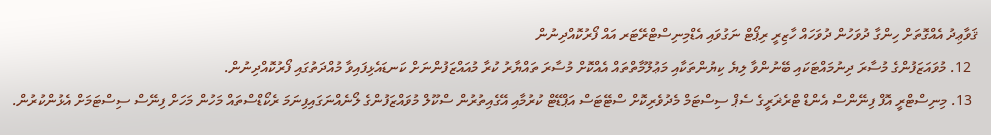ޤަވާޢިދު އެއްގޮތަށް ހިންގާ ދުވަހުން ދުވަހައް ހާޒިރީ ރިޕޯޓް ނަގުވައި އެޑްމިނިސްޓްރޭޓަރ އައް ފޯރުކޮއްދިނުން
  12. މުވައަޒަފުންގެ މުސާރަ ދިނުމައްޓަކައި ބޭނުންވާ ލިޔެ ކިޔުންތަކާއި މަޢުލޫމާތްތައް އެއްކޮށް މުސާރަ ތައްޔާރު ކުރާ މުއައްޒަފުންނަށް ކަނޑައެޅިފައިވާ މުއްދަތުގައި ފޯރުކޮއްދިނުން.
  13. މިނިސްޓްރީ އޮފް ފިނޭންސް އެންޑް ޓްރެޜަރީގެ ސެޕް ސިސްޓަމް މެދުވެރިކޮށް ސްޓޭޓަސް އަޕްޑޭޓް ކުރުމާއި އޭގެއިތުރުން ސްކޫލް މުވައްޒަފުންގެ ލޯނެއްނަގައިފިނަމަ ރެކޯޑްސްތައް މަހުން މަހަށް ފިނޭސް ސިސްޓަމަށް އެޅުންކުރުން.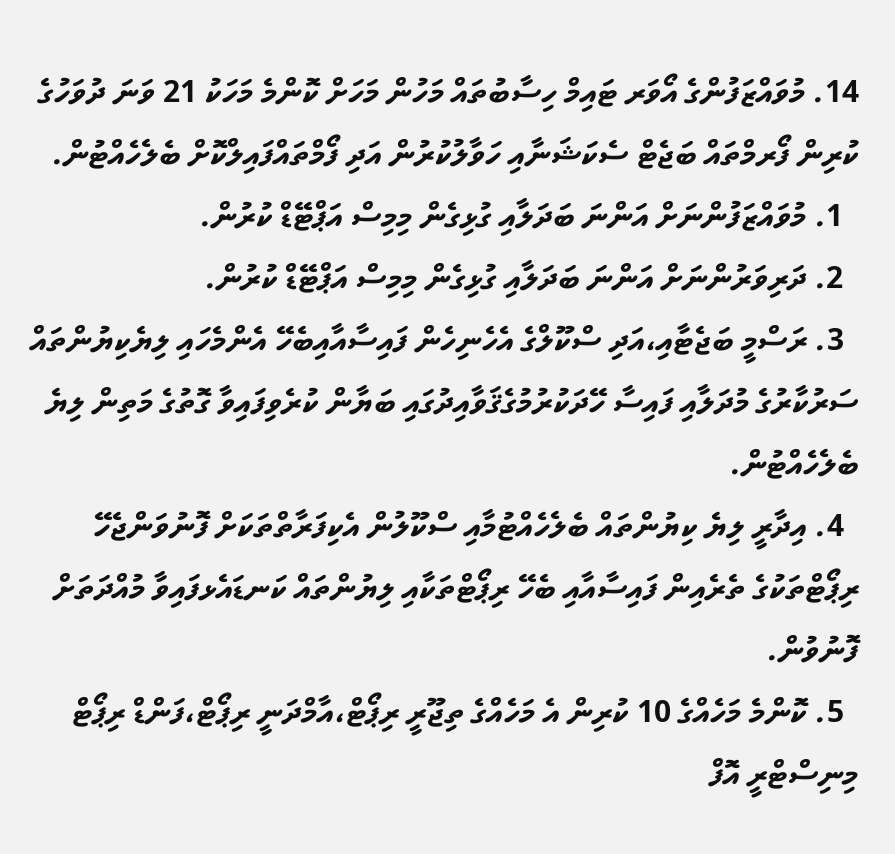14. މުވައްޒަފުންގެ އޯވަރ ޓައިމް ހިސާބުތައް މަހުން މަހަށް ކޮންމެ މަހަކު 21 ވަނަ ދުވަހުގެ ކުރިން ފޯރމްތައް ބަޖެޓް ސެކަޝަނާއި ހަވާލުކުރުން އަދި ފޯމްތައްފައިލްކޮށް ބެލެހެއްޓުން.
  1. މުވައްޒަފުންނަށް އަންނަ ބަދަލާއި ގުޅިގެން މިމިސް އަޕްޓޭޑް ކުރުން.
  2. ދަރިވަރުންނަށް އަންނަ ބަދަލާއި ގުޅިގެން މިމިސް އަޕްޓޭޑް ކުރުން.
  3. ރަސްމީ ބަޖެޓާއި،އަދި ސްކޫލްގެ އެހެނިހެން ފައިސާއާއިބެހޭ އެންމެހައި ލިޔެކިޔުންތައް ސަރުކާރުގެ މުދަލާއި ފައިސާ ހޭދަކުރުމުގެޤަވާއިދުގައި ބަޔާން ކުރެވިފައިވާ ގޮތުގެ މަތިން ލިޔެ ބެލެހެއްޓުން.
  4. އިދާރީ ލިޔެ ކިޔުންތައް ބެލެހެއްޓުމާއި ސްކޫލުން އެކިފަރާތްތަކަށް ފޮނުވަންޖެހޭ ރިޕޯޓްތަކުގެ ތެރެއިން ފައިސާއާއި ބެހޭ ރިޕޯޓްތަކާއި ލިޔުންތައް ކަނޑައެޅފައިވާ މުއްދަތަށް ފޮނުވުން.
  5. ކޮންމެ މަހެއްގެ 10 ކުރިން އެ މަހެއްގެ ތިޖޫރީ ރިޕޯޓް،އާމްދަނީ ރިޕޯޓް،ފަންޑް ރިޕޯޓް މިނިސްޓްރީ އޮފް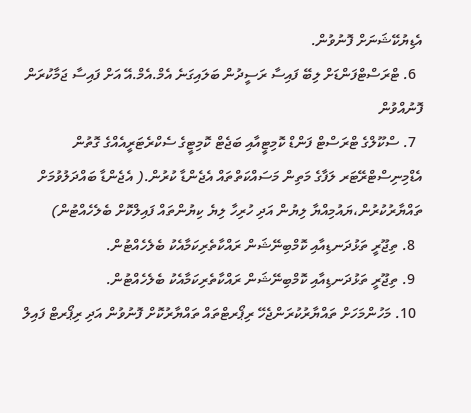އެޑިޔުކޭޝަނަށް ފޮނުވުން.
  6. ޓްރަސްޓްފަންޑަށް ލިބޭ ފައިސާ ރަސީދުން ބަލައިގަނެ އެމް.އެމް.އޭ އަށް ފައިސާ ޖަމާކުރަން ފޮނުއްވުން
  7. ސްކޫލްގެ ޓްރަސްޓް ފަންޑް ކޮމިޓީއާއި ބަޖެޓް ކޮމިޓީގެ ސެކްރެޓަރީއެއްގެ ގޮތުން އެޑްމިނިސްޓްރޭޓަރ ލަފާގެ މަތިން މަސައްކަތްތައް އެޖެންޑާ ކުރުން.( އެޖެންޑާ ބައްދަލުވުމަށް ތައްޔާރުކުރުން،ޔައުމިއްޔާ ލިޔުން އަދި ހުރިހާ ލިޔެ ކިޔުންތައް ފައިލްކޮށް ބެލެހެއްޓުން)
  8. ތިޖޫރީ ތަޅުދަނޑިއާއި ކޮމްބިނޭޝަން ރައްކާތެރިކަމާއެކު ބެލެހެއްޓުން.
  9. ތިޖޫރީ ތަޅުދަނޑިއާއި ކޮމްބިނޭޝަން ރައްކާތެރިކަމާއެކު ބެލެހެއްޓުން.
  10. މަހުންމަހަށް ތައްޔާރުކުރަންޖެހޭ ރިޕޯރޓްތައް ތައްޔާރުކޮށް ފޮނުވުން އަދި ރިޕޯރޓް ފައިލް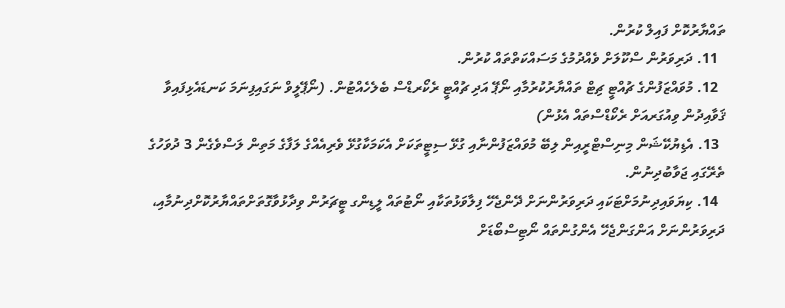ތައްޔާރުކޮށް ފައިލް ކުރުން.
  11. ދަރިވަރުން ސްކޫލަށް ވެއްދުމުގެ މަސައްކަތްތައް ކުރުން.
  12. މުވައްޒަފުންގެ ޗުއްޓީ ޗިޓް ތައްޔާރުކުރުމާއި ނޯޕޭ އަދި ޗުއްޓީ ރެކޯރޑްސް ބެލެހެއްޓުން. (ނޯޕޭލީވް ނަގައިފިނަމަ ކަނޑައެޅިފައިވާ ޤަވާއިދުން ވިއުގަރއަށް ރެކޯޑްސްތައް އެޅުން)
  13. އެޑިޔުކޭޝަން މިނިސްޓްރީއިން ލިބޭ މުވައްޒަފުންނާއި ގުޅޭ ސިޓީތަކަށް އެކަމަކާގުޅޭ ވެރިއެއްގެ ލަފާގެ މަތިން ލަސްވެގެން 3 ދުވަހުގެ ތެރޭގައި ޖަވާބުދިނުން.
  14. ކިޔަވައިދިނުމަށްޓަކައި ދަރިވަރުންނަށް ދޭންޖެހޭ ފިލާވަޅުތަކާއި ނޯޓުތައް ލީޑިންގ ޓީޗަރުން ވިދާޅުވާގޮތަށްތައްޔާރުކޮށްދިނުމާއި، ދަރިވަރުންނަށް އަންގަންޖެހޭ އެންގުންތައް ނޯޓިސްބޯޑަށް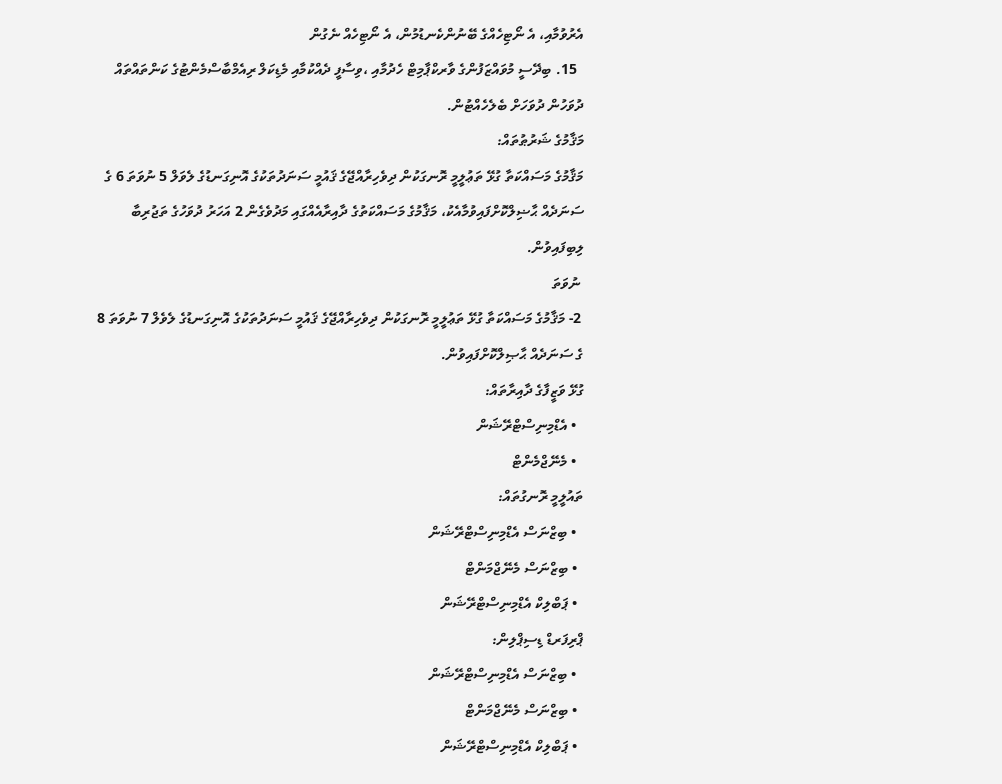އެރުވުމާއި، އެ ނޯޓިހެއްގެ ބޭނުންކެނޑުމުން، އެ ނޯޓިހެއް ނެގުން
  15. ބިދޭސީ މުވައްޒަފުންގެ ވާރކްޕާމިޓް ހެދުމާއި ،ވިސާފީ ދެއްކުމާއި މެޑިކަލް ރިއެމްބާސްމެންޓުގެ ކަންތައްތައް ދުވަހުން ދުވަހަށް ބެލެހެއްޓުން.
މަޤާމުގެ ޝަރުޠުތައް:
މަޤާމުގެ މަސައްކަތާ ގުޅޭ ތަޢުލީމީ ރޮނގަކުން ދިވެހިރާއްޖޭގެ ޤައުމީ ސަނަދުތަކުގެ އޮނިގަނޑުގެ ލެވަލް 5 ނުވަތަ 6 ގެ ސަނަދެއް ޙާޟިލްކޮށްފައިވުމާއެކު، މަޤާމުގެ މަސައްކަތުގެ ދާއިރާއެއްގައި މަދުވެގެން 2 އަހަރު ދުވަހުގެ ތަޖުރިބާ ލިބިފައިވުން.
 ނުވަތަ
 2- މަޤާމުގެ މަސައްކަތާ ގުޅޭ ތަޢުލީމީ ރޮނގަކުން ދިވެހިރާއްޖޭގެ ޤައުމީ ސަނަދުތަކުގެ އޮނިގަނޑުގެ ލެވެލް 7 ނުވަތަ 8 ގެ ސަނަދެއް ޙާޞިލްކޮށްފައިވުން.
ގުޅޭ ވަޒީފާގެ ދާއިރާތައް:
  • އެޑްމިނިސްޓްރޭޝަން
  • މެނޭޖްމެންޓް
ތައުލީމީ ރޮނގުތައް:
  • ބިޒްނަސް އެޑްމިނިސްޓްރޭޝަން
  • ބިޒްނަސް މެނޭޖްމަންޓް
  • ޕަބްލިކް އެޑްމިނިސްޓްރޭޝަން
ޕްރިފަރޑް ޑިސިޕްލިން:
  • ބިޒްނަސް އެޑްމިނިސްޓްރޭޝަން
  • ބިޒްނަސް މެނޭޖްމަންޓް
  • ޕަބްލިކް އެޑްމިނިސްޓްރޭޝަން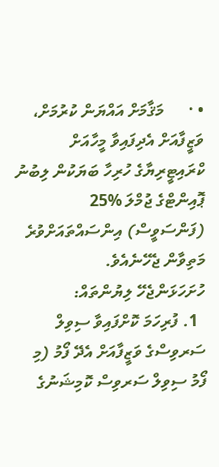• ·      މަޤާމަށް އައްޔަން ކުރުމަށް، ވަޒީފާއަށް އެދިފައިވާ މީހާއަށް ކްރައިޓީރިޔާގެ ހުރިހާ ބަޔަކުން ލިބުނު ޕޮއިންޓްގެ ޖުމްލަ %25 (ފަންސަވީސް) އިންސައްތައަށްވުރެ މަތިވާން ޖެހޭނެއެވެ.
ހުށަހަޅަންޖެހޭ ލިޔުންތައް:
  1. ފުރިހަމަ ކޮށްފައިވާ ސިވިލް ސަރވިސްގެ ވަޒީފާއަށް އެދޭ ފޯމު (މި ފޯމު ސިވިލް ސަރވިސް ކޮމިޝަނުގެ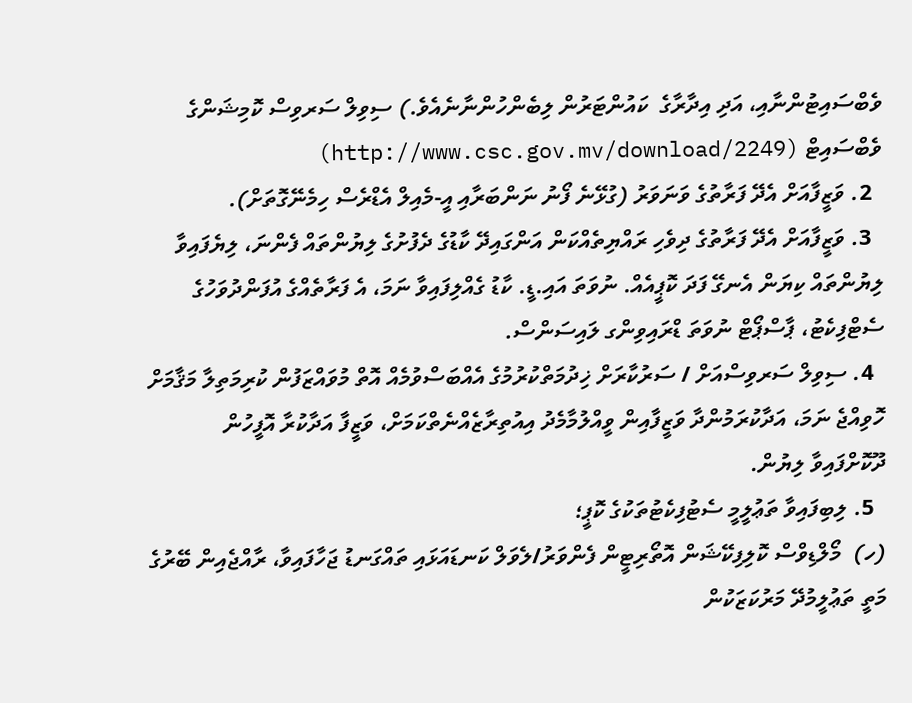ވެބްސައިޓުންނާއި، އަދި އިދާރާގެ  ކައުންޓަރުން ލިބެންހުންނާނެއެވެ.) ސިވިލް ސަރވިސް ކޮމިޝަންގެ ވެބްސައިޓް (http://www.csc.gov.mv/download/2249)
  2. ވަޒީފާއަށް އެދޭ ފަރާތުގެ ވަނަވަރު (ގުޅޭނެ ފޯނު ނަންބަރާއި އީ-މެއިލް އެޑްރެސް ހިމެނޭގޮތަށް).
  3. ވަޒީފާއަށް އެދޭ ފަރާތުގެ ދިވެހި ރައްޔިތެއްކަން އަންގައިދޭ ކާޑުގެ ދެފުށުގެ ލިޔުންތައް ފެންނަ، ލިޔެފައިވާ ލިޔުންތައް ކިޔަން އެނގޭ ފަދަ ކޮޕީއެއް. ނުވަތަ އައި.ޑީ. ކާޑު ގެއްލިފައިވާ ނަމަ، އެ ފަރާތެއްގެ އުފަންދުވަހުގެ ސެޓްފިކެޓު، ޕާސްޕޯޓް ނުވަތަ ޑްރައިވިންގ ލައިސަންސް.
  4. ސިވިލް ސަރވިސްއަށް / ސަރުކާރަށް ޚިދުމަތްކުރުމުގެ އެއްބަސްވުމެއް އޮތް މުވައްޒަފުން ކުރިމަތިލާ މަޤާމަށް ހޮވިއްޖެ ނަމަ، އަދާކުރަމުންދާ ވަޒީފާއިން ވީއްލުމާމެދު އިއުތިރާޒެއްނެތްކަމަށް، ވަޒީފާ އަދާކުރާ އޮފީހުން ދޫކޮށްފައިވާ ލިޔުން.
  5. ލިބިފައިވާ ތަޢުލީމީ ސެޓުފިކެޓުތަކުގެ ކޮޕީ؛
(ހ)  މޯލްޑިވްސް ކޮލިފިކޭޝަން އޮތޯރިޓީން ފެންވަރު/ލެވަލް ކަނޑައަޅައި ތައްގަނޑު ޖަހާފައިވާ، ރާއްޖެއިން ބޭރުގެ މަތީ ތަޢުލީމުދޭ މަރުކަޒަކުން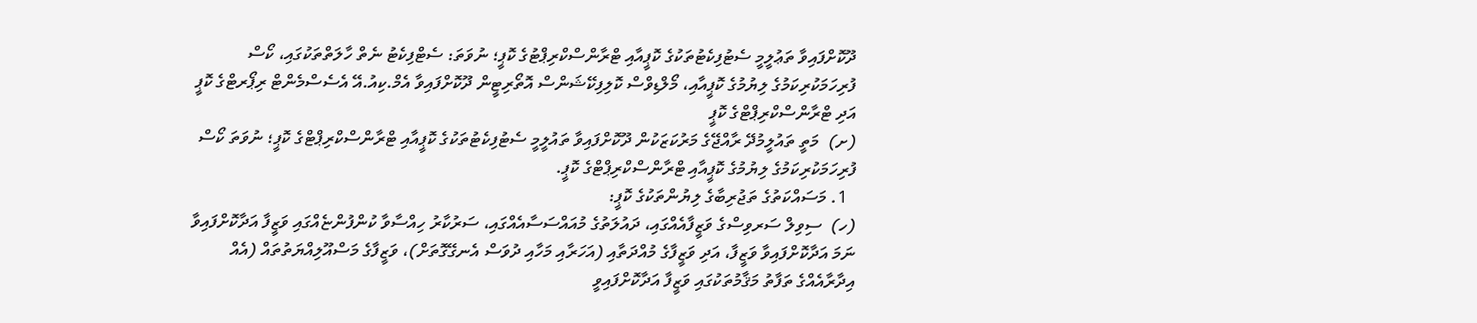ދޫކޮށްފައިވާ ތަޢުލީމީ ސެޓުފިކެޓުތަކުގެ ކޮޕީއާއި ޓްރާންސްކްރިޕްޓުގެ ކޮޕީ؛ ނުވަތަ: ސެޓްފިކެޓު ނެތް ހާލަތްތަކުގައި، ކޯސް ފުރިހަމަކުރިކަމުގެ ލިޔުމުގެ ކޮޕީއާއި، މޯލްޑިވްސް ކޮލިފިކޭޝަންސް އޮތޯރިޓީން ދޫކޮށްފައިވާ އެމް.ކިއު.އޭ އެސެސްމެންޓް ރިޕޯރޓްގެ ކޮޕީ އަދި ޓްރާންސްކްރިޕްޓްގެ ކޮޕީ
(ށ)  މަތީ ތައުލީމުދޭ ރާއްޖޭގެ މަރުކަޒަކުން ދޫކޮށްފައިވާ ތައުލީމީ ސެޓުފިކެޓުތަކުގެ ކޮޕީއާއި ޓްރާންސްކްރިޕްޓްގެ ކޮޕީ؛ ނުވަތަ ކޯސް ފުރިހަމަކުރިކަމުގެ ލިޔުމުގެ ކޮޕީއާއި ޓްރާންސްކްރިޕްޓްގެ ކޮޕީ.
  1. މަސައްކަތުގެ ތަޖުރިބާގެ ލިޔުންތަކުގެ ކޮޕީ:
(ހ)  ސިވިލް ސަރވިސްގެ ވަޒީފާއެއްގައި، ދައުލަތުގެ މުއައްސަސާއެއްގައި، ސަރުކާރު ހިއްސާވާ ކުންފުންޏެއްގައި ވަޒީފާ އަދާކޮށްފައިވާ ނަމަ އަދާކޮށްފައިވާ ވަޒީފާ، އަދި ވަޒީފާގެ މުއްދަތާއި (އަހަރާއި މަހާއި ދުވަސް އެނގޭގޮތަށް)، ވަޒީފާގެ މަސްއޫލިއްޔަތުތައް (އެއް އިދާރާއެއްގެ ތަފާތު މަޤާމުތަކުގައި ވަޒީފާ އަދާކޮށްފައިވީ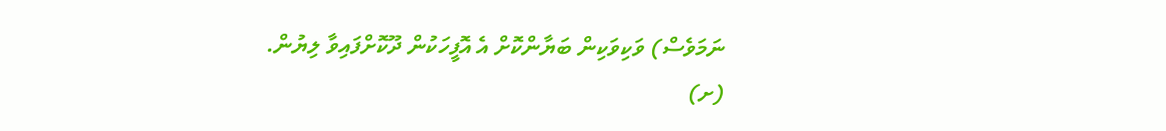ނަމަވެސް) ވަކިވަކިން ބަޔާންކޮށް އެ އޮފީހަކުން ދޫކޮށްފައިވާ ލިޔުން.
(ށ)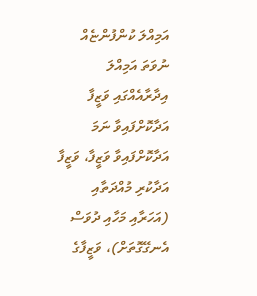އަމިއްލަ ކުންފުންޏެއް ނުވަތަ އަމިއްލަ އިދާރާއެއްގައި ވަޒީފާ އަދާކޮށްފައިވާ ނަމަ އަދާކޮށްފައިވާ ވަޒީފާ، ވަޒީފާ އަދާކުރި މުއްދަތާއި (އަހަރާއި މަހާއި ދުވަސް އެނގޭގޮތަށް)، ވަޒީފާގެ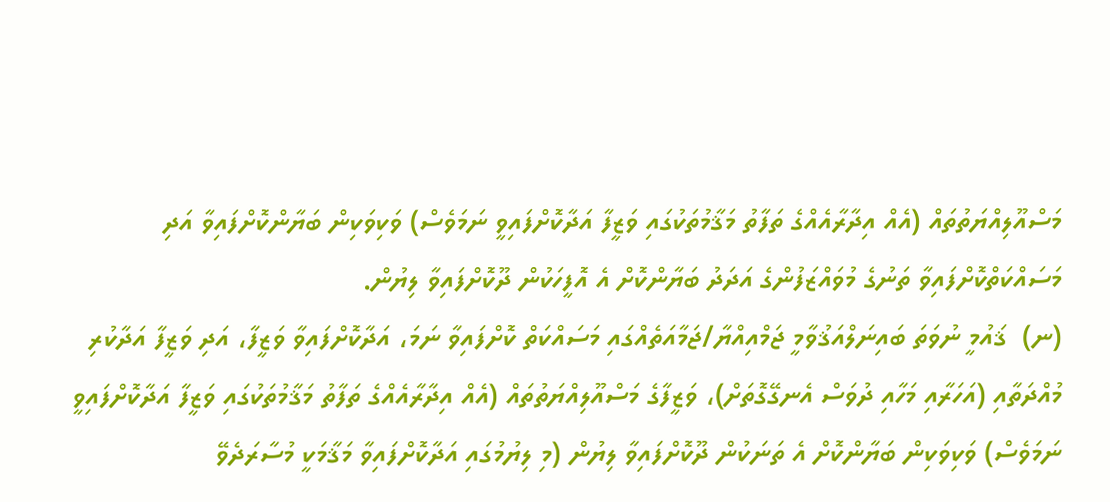މަސްއޫލިއްޔަތުތައް (އެއް އިދާރާއެއްގެ ތަފާތު މަޤާމުތަކުގައި ވަޒީފާ އަދާކޮށްފައިވީ ނަމަވެސް) ވަކިވަކިން ބަޔާންކޮށްފައިވާ އަދި މަސައްކަތްކޮށްފައިވާ ތަނުގެ މުވައްޒަފުންގެ އަދަދު ބަޔާންކޮށް އެ އޮފީހަކުން ދޫކޮށްފައިވާ ލިޔުން.
(ނ)  ޤައުމީ ނުވަތަ ބައިނަލްއަޤުވާމީ ޖަމްއިއްޔާ/ޖަމާއަތެއްގައި މަސައްކަތް ކޮށްފައިވާ ނަމަ، އަދާކޮށްފައިވާ ވަޒީފާ، އަދި ވަޒީފާ އަދާކުރި މުއްދަތާއި (އަހަރާއި މަހާއި ދުވަސް އެނގޭގޮތަށް)، ވަޒީފާގެ މަސްއޫލިއްޔަތުތައް (އެއް އިދާރާއެއްގެ ތަފާތު މަޤާމުތަކުގައި ވަޒީފާ އަދާކޮށްފައިވީ ނަމަވެސް) ވަކިވަކިން ބަޔާންކޮށް އެ ތަނަކުން ދޫކޮށްފައިވާ ލިޔުން (މި ލިޔުމުގައި އަދާކޮށްފައިވާ މަޤާމަކީ މުސާރަދެވޭ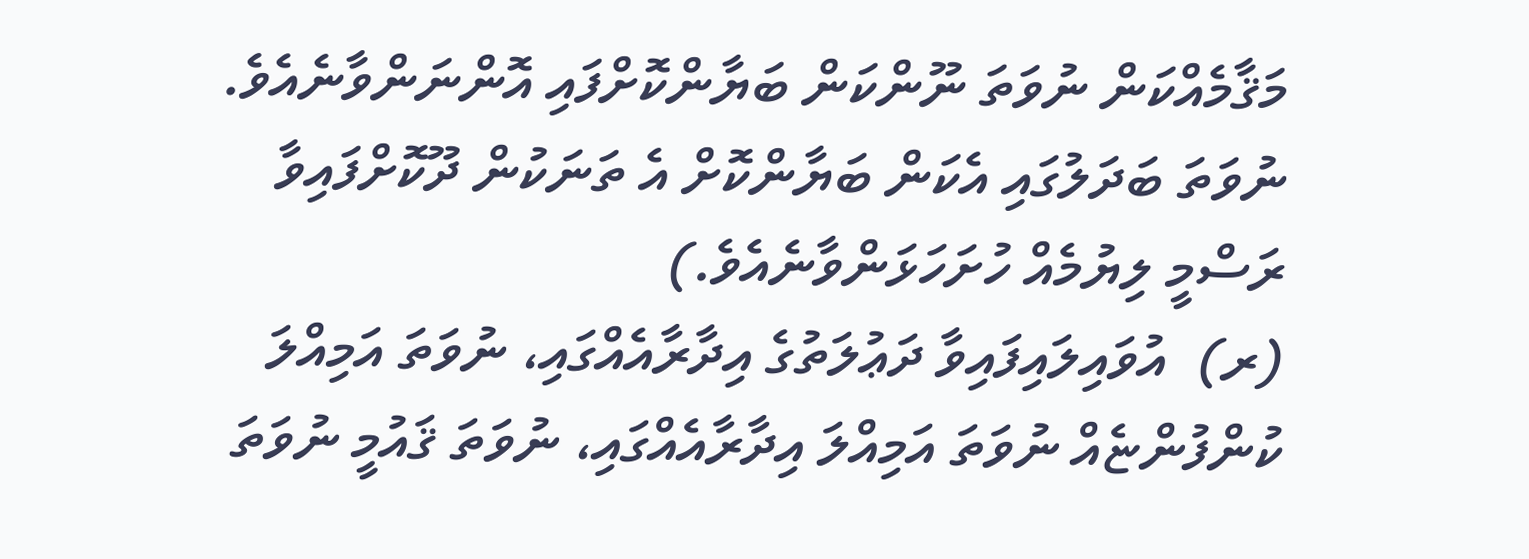މަޤާމެއްކަން ނުވަތަ ނޫންކަން ބަޔާންކޮށްފައި އޮންނަންވާނެއެވެ. ނުވަތަ ބަދަލުގައި އެކަން ބަޔާންކޮށް އެ ތަނަކުން ދޫކޮށްފައިވާ ރަސްމީ ލިޔުމެއް ހުށަހަޅަންވާނެއެވެ.)
(ރ)  އުވައިލައިފައިވާ ދަޢުލަތުގެ އިދާރާއެއްގައި، ނުވަތަ އަމިއްލަ ކުންފުންޏެއް ނުވަތަ އަމިއްލަ އިދާރާއެއްގައި، ނުވަތަ ޤައުމީ ނުވަތަ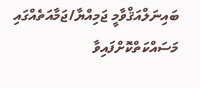ބައިނަލްއަޤްވާމީ ޖަމިއްޔާ/ޖަމާއަތެއްގައި މަސައްކަތްކޮށްފައިވާ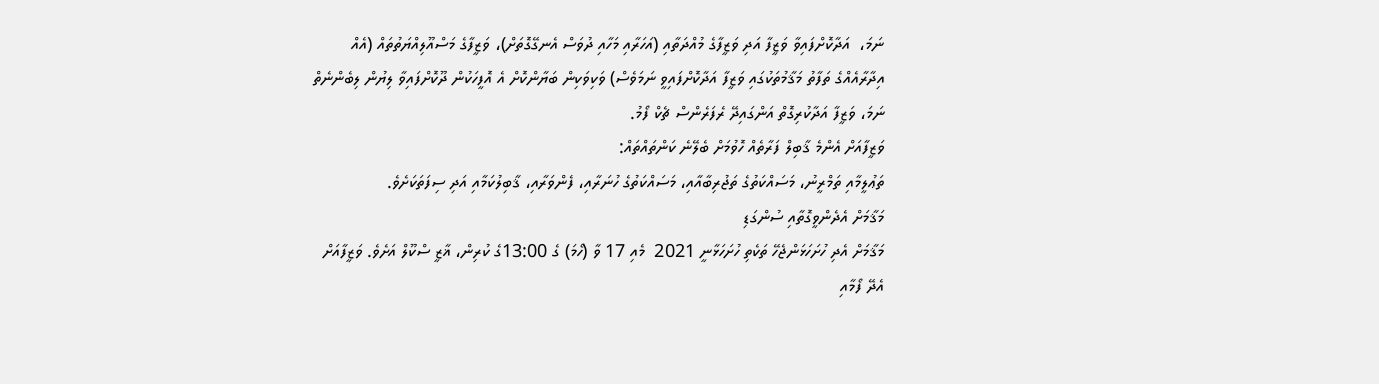ނަމަ،  އަދާކޮށްފައިވާ ވަޒީފާ އަދި ވަޒީފާގެ މުއްދަތާއި (އަހަރާއި މަހާއި ދުވަސް އެނގޭގޮތަށް)، ވަޒީފާގެ މަސްއޫލިއްޔަތުތައް (އެއް އިދާރާއެއްގެ ތަފާތު މަޤާމުތަކުގައި ވަޒީފާ އަދާކޮށްފައިވީ ނަމަވެސް) ވަކިވަކިން ބަޔާންކޮށް އެ އޮފީހަކުން ދޫކޮށްފައިވާ ލިޔުން ލިބެންނެތް ނަމަ، ވަޒީފާ އަދާކުރިގޮތް އަންގައިދޭ ރެފަރެންސް ޗެކް ފޯމު.
ވަޒީފާއަށް އެންމެ ޤާބިލް ފަރާތެއް ހޮވުމަށް ބެލޭނެ ކަންތައްތައް:
ތަޢުލީމާއި ތަމްރީނު، މަސައްކަތުގެ ތަޖުރިބާއާއި، މަސައްކަތުގެ ހުނަރާއި، ފެންވަރާއި، ޤާބިލުކަމާއި އަދި ސިފަތަކަށެވެ.
މަޤާމަށް އެދެންވީގޮތާއި ސުންގަޑި
މަޤާމަށް އެދި ހުށަހަޅަންޖެހޭ ތަކެތި ހުށަހަޅާނީ 2021  މެއި 17 ވާ (ހޯމަ) ގެ 13:00ގެ ކުރިން، ޣާޒީ ސްކޫލް އަށެވެ. ވަޒީފާއަށް އެދޭ ފޯމާއި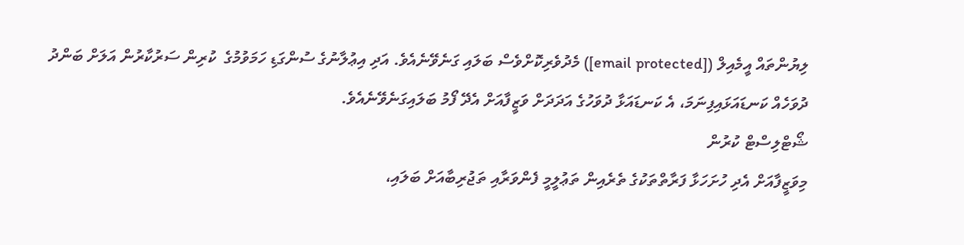ލިޔުންތައް އީމެއިލް ([email protected]) މެދުވެރިކޮށްވެސް ބަލައި ގަނެވޭނެއެވެ. އަދި އިޢުލާނުގެ ސުންގަޑި ހަމަވުމުގެ  ކުރިން ސަރުކާރުން އަލަށް ބަންދު ދުވަހެއް ކަނޑައަޅައިފިނަމަ، އެ ކަނޑައަޅާ ދުވަހުގެ އަދަދަށް ވަޒީފާއަށް އެދޭ ފޯމު ބަލައިގަނެވޭނެއެވެ.
ޝޯޓްލިސްޓް ކުރުން
މިވަޒީފާއަށް އެދި ހުށަހަޅާ ފަރާތްތަކުގެ ތެރެއިން ތަޢުލީމީ ފެންވަރާއި ތަޖުރިބާއަށް ބަލައި،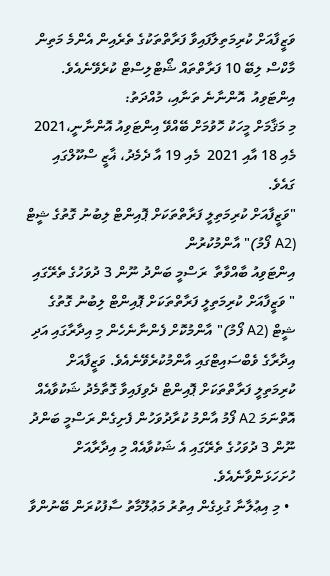ވަޒީފާއަށް ކުރިމަތިލާފައިވާ ފަރާތްތަކުގެ ތެރެއިން އެންމެ މަތިން މާކްސް ލިބޭ 10 ފަރާތްތައް ޝޯޓްލިސްޓް ކުރެވޭނެއެވެ.
އިންޓަވިއު  އޮންނާނެ ތަނާއި، މުއްދަތު:
މި މަޤާމަށް މީހަކު ހޮވުމަށް ބޭއްވޭ އިންޓަވިއު އޮންނާނީ،2021  މެއި 18 އާއި 2021  މެއި 19 އާ ދެމެދު، ޣާޒީ ސްކޫލްގައި ގައެވެ.
"ވަޒީފާއަށް ކުރިމަތިލީ ފަރާތްތަކަށް ޕޮއިންޓް ލިބުނު ގޮތުގެ ޝީޓް (A2 ފޯމު)" އާންމުކުރުން
އިންޓަވިއު ބާއްވާތާ  ރަސްމީ ބަންދު ނޫން 3 ދުވަހުގެ ތެރޭގައި " ވަޒީފާއަށް ކުރިމަތިލީ ފަރާތްތަކަށް ޕޮއިންޓް ލިބުނު ގޮތުގެ ޝީޓް (A2 ފޯމު)" އާންމުކޮށް ފެންނާނެހެން މި އިދާރާގައި އަދި އިދާރާގެ ވެބްސައިޓްގައި އާންމުކުރެވޭނެއެވެ. ވަޒީފާއަށް ކުރިމަތިލީ ފަރާތްތަކަށް ޕޮއިންޓް ދެވިފައިވާ ގޮތާމެދު ޝަކުވާއެއް އޮތްނަމަ A2 ފޯމު އާންމު ކުރާދުވަހުން ފެށިގެން ރަސްމީ ބަންދު ނޫން 3 ދުވަހުގެ ތެރޭގައި އެ ޝަކުވާއެއް މި އިދާރާއަށް ހުށަހަޅަންވާނެއެވެ.
  • މި އިޢުލާނާ ގުޅިގެން އިތުރު މަޢުލޫމާތު ސާފުކުރަން ބޭނުންވާ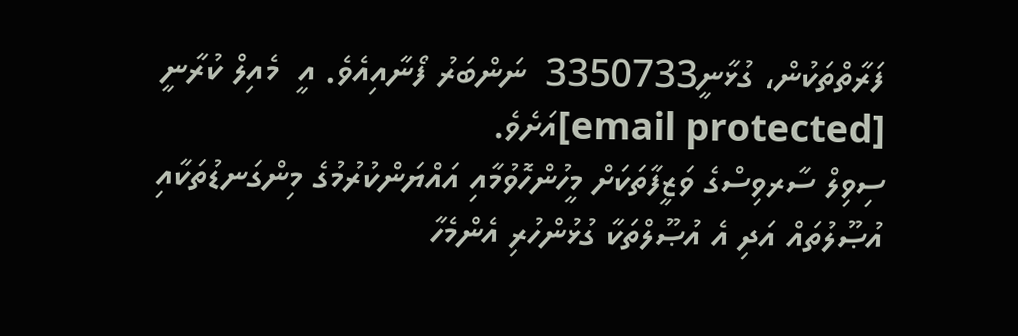ފަރާތްތަކުން، ގުޅާނީ3350733  ނަންބަރު ފޯނާއިއެވެ. އީ  މެއިލް ކުރާނީ  [email protected]އަށެވެ.
ސިވިލް ސާރވިސްގެ ވަޒީފާތަކަށް މީހުންހޮވުމާއި އައްޔަންކުރުމުގެ މިންގަނޑުތަކާއި އުޞޫލުތައް އަދި އެ އުޞޫލްތަކާ ގުޅުންހުރި އެންމެހާ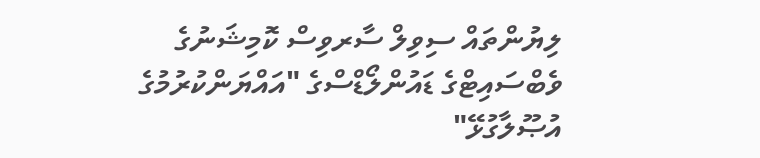ލިޔުންތައް ސިވިލް ސާރވިސް ކޮމިޝަނުގެ ވެބްސައިޓްގެ ޑައުންލޯޑްސްގެ "އައްޔަންކުރުމުގެ އުޞޫލާގުޅޭ"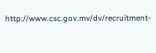http://www.csc.gov.mv/dv/recruitment-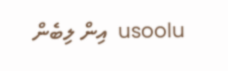usoolu  އިން ލިބެން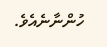ހުންނާނެއެވެ.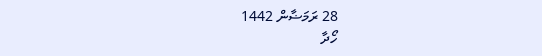28 ރަމަޟާން 1442
ހޯދާ